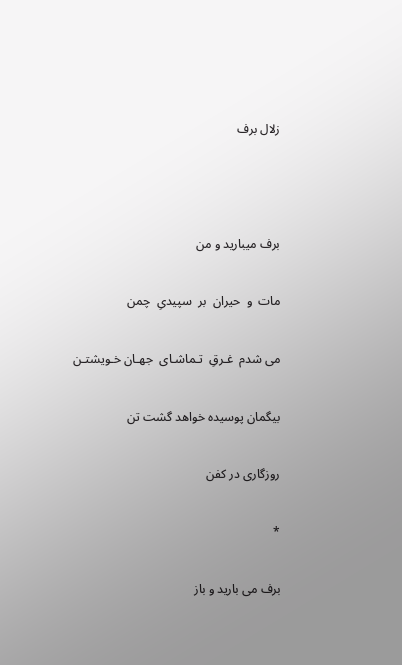زلال برف



برف میبارید و من

مات  و  حیران  بر  سپیدیِ  چمن

می شدم  غـرقِ  تـماشـای  جهـان خـویشتـن

بیگمان پوسیده خواهد گشت تن

روزگاری در کفن

*

برف می بارید و باز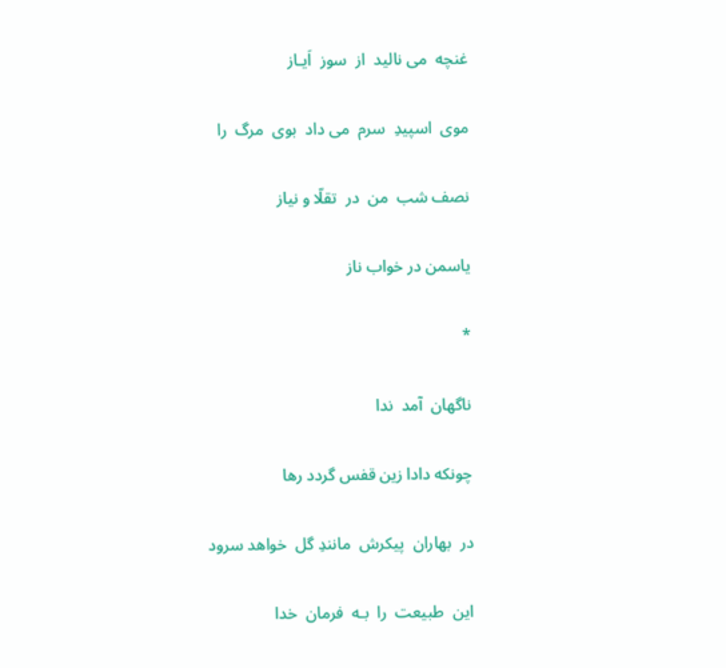غنچه  می نالید  از  سوز  اَیـاز

موی  اسپیدِ  سرم  می داد  بوی  مرگ  را

نصف شب  من  در  تقلّا و نیاز

یاسمن در خواب ناز

*

ناگهان  آمد  ندا

چونکه دادا زین قفس گردد رها

در  بهاران  پیکرش  مانندِ گل  خواهد سرود

این  طبیعت  را  بـه  فرمان  خدا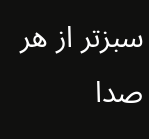سبزتر از هر صدا